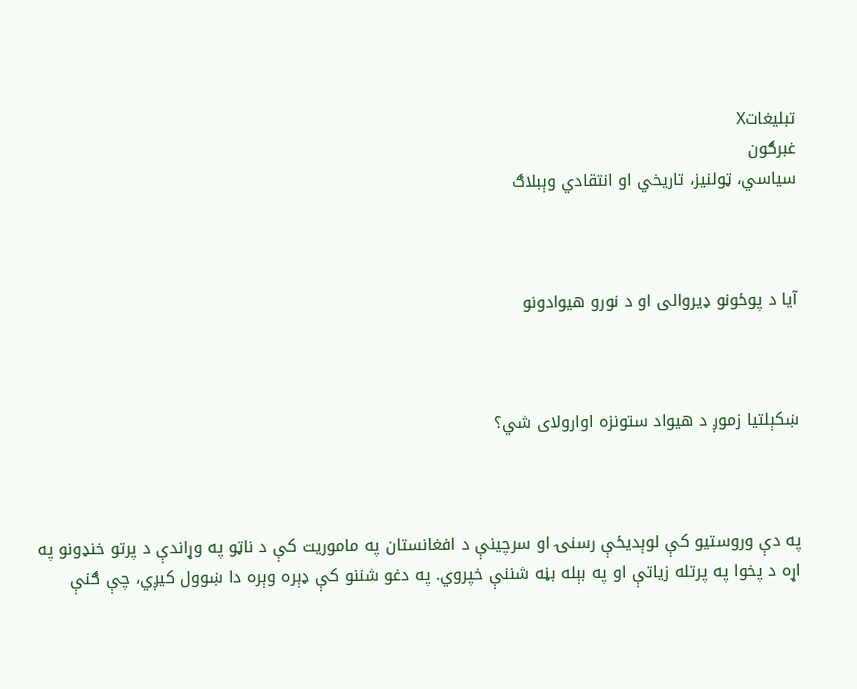تبليغاتX
غبرګون
سياسي، ټولنيز، تاريخي او انتقادي وېبلاګ



آيا د پوځونو ډيروالى او د نورو هيوادونو



ښكېلتيا زموږ د هيواد ستونزه اوارولاى شي؟



په دې وروستيو كې لوېديځې رسنۍ او سرچينې د افغانستان په ماموريت كې د ناټو په وړاندې د پرتو خنډونو په اړه د پخوا په پرتله زياتې او په بېله بڼه شننې خپروي. په دغو شننو كې ډېره وېره دا ښوول كيږي، چې ګنې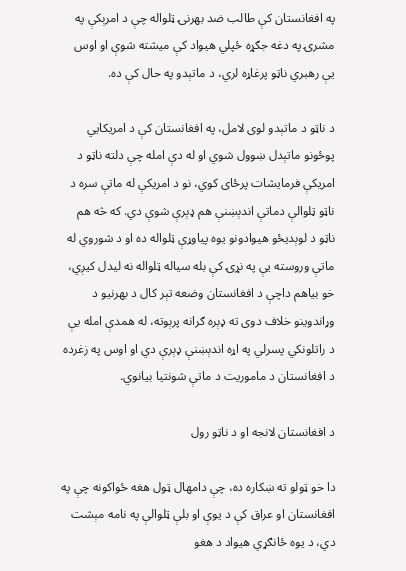په افغانستان كې طالب ضد بهرنۍ ټلواله چې د امرېكې په مشرۍ په دغه جګړه ځپلي هيواد كې ميشته شوې او اوس يې رهبري ناټو پرغاړه لري، د ماتېدو په حال كې ده.

د ناټو د ماتېدو لوى لامل، په افغانستان كې د امريكايي پوځونو ماتېدل ښوول شوي او له دې امله چې دلته ناټو د امريكې فرمايشات پرځاى كوي، نو د امريكې له ماتې سره د ناټو ټلوالې دماتې اندېښنې هم ډېرې شوې دي. كه څه هم ناټو د لوېديځو هيوادونو يوه پياوړې ټلواله ده او د شوروي له ماتې وروسته يې په نړۍ كې بله سياله ټلواله نه ليدل كيږي، خو بياهم داچې د افغانستان وضعه تېر كال د بهرنيو د وړاندوينو خلاف دوى ته ډېره ګرانه پرېوته، له همدې امله يې د راتلونكي پسرلي په اړه اندېښنې ډېرې دي او اوس په زغرده د افغانستان د ماموريت د ماتې شونتيا بيانوي.

د افغانستان لانجه او د ناټو رول

دا خو ټولو ته ښكاره ده، چې دامهال ټول هغه ځواكونه چې په افغانستان او عراق كې د يوې او بلې ټلوالې په نامه مېشت دي، د يوه ځانګړي هيواد د هغو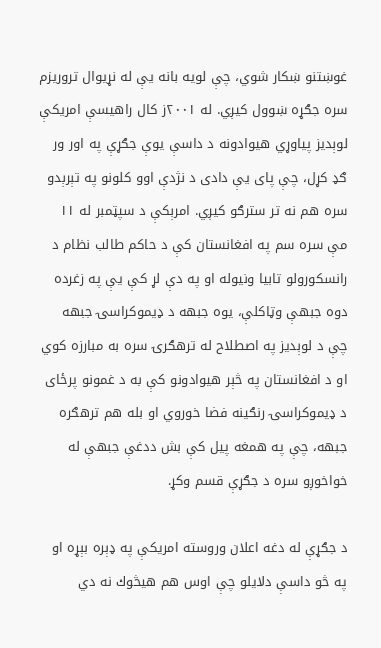غوښتنو ښكار شوي، چې لويه بانه يې له نړيوال تروريزم سره جګړه ښوول كيږي. له ۲۰۰۱ز كال راهيسې امريكې لوېديز پياوړي هيوادونه د داسې يوې جګړې په اور ور ګډ كړل، چې پاى يې دادى د نژدې اوو كلونو په تېرېدو سره هم نه تر سترګو كيږي. امرېكې د سپټمبر له ۱۱ مې سره سم په افغانستان كې د حاكم طالب نظام د رانسكورولو تابيا ونيوله او په دې لړ كې يې په زغرده دوه جبهې وټاكلې، يوه جبهه د ډيموكراسۍ جبهه چې د لوېديز په اصطلاح له ترهګرۍ سره به مبارزه كوي او د افغانستان په څېر هيوادونو كې به د غمونو پرځاى د ډيموكراسۍ رنګينه فضا خوروي او بله هم ترهګره جبهه، چې په همغه پيل كې بش ددغې جبهې له خواخوږو سره د جګړې قسم وكړ.

د جګړې له دغه اعلان وروسته امريكې په ډېره بېړه او په څو داسې دلايلو چې اوس هم هيڅوك نه دي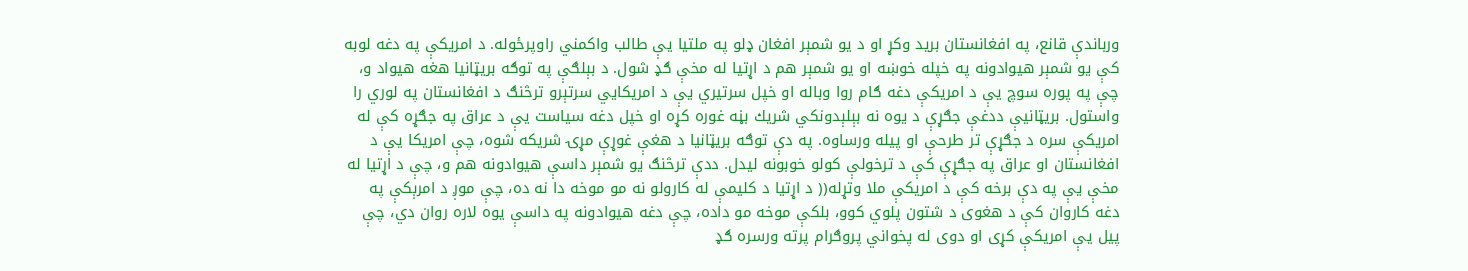ورباندې قانع، په افغانستان بريد وكړ او د يو شمېر افغان ډلو په ملتيا يې طالب واكمني راوپرځوله. د امريكې په دغه لوبه كې يو شمېر هيوادونه په خپله خوښه او يو شمېر هم د اړتيا له مخې ګډ شول. د بېلګې په توګه بريټانيا هغه هيواد و، چې په پوره سوچ يې د امريكې دغه ګام روا وباله او خپل سرتيري يې د امريكايي سرتېرو ترڅنګ د افغانستان په لوري را واستول. بريټانيې ددغې جګړې د يوه نه بېلېدونكي شريك بڼه غوره كړه او خپل دغه سياست يې د عراق په جګړه كې له امريكې سره د جګړې تر طرحې او پيله ورساوه. په دې توګه بريټانيا د هغې غوړې مړۍ شريكه شوه، چې امريكا يې د افغانستان او عراق په جګړې كې د ترخولې كولو خوبونه ليدل. ددې ترڅنګ يو شمېر داسې هيوادونه هم و، چې د اړتيا له مخې يې په دې برخه كې د امريكې ملا وتړله(( د اړتيا د كليمې له كارولو نه مو موخه دا نه ده، چې موږ د امرېكې په دغه كاروان كې د هغوى د شتون پلوي كوو، بلكې موخه مو داده، چې دغه هيوادونه په داسې يوه لاره روان دي، چې پيل يې امريكې كړى او دوى له پخواني پروګرام پرته ورسره ګډ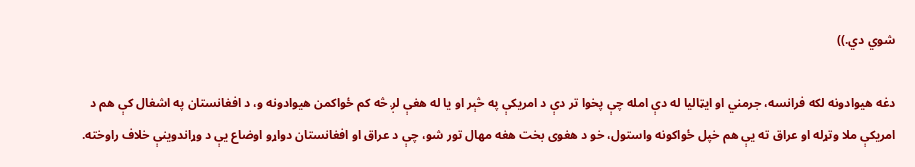شوي دي.))

دغه هيوادونه لكه فرانسه، جرمني او ايټاليا له دې امله چې پخوا تر دې د امريكې په څېر او يا له هغې لږ څه كم ځواكمن هيوادونه و، د افغانستان په اشغال كې هم د امريكې ملا وتړله او عراق ته يې هم خپل ځواكونه واستول، خو د هغوى بخت هغه مهال تور شو، چې د عراق او افغانستان دواړو اوضاع يې د وړاندوينې خلاف راوخته.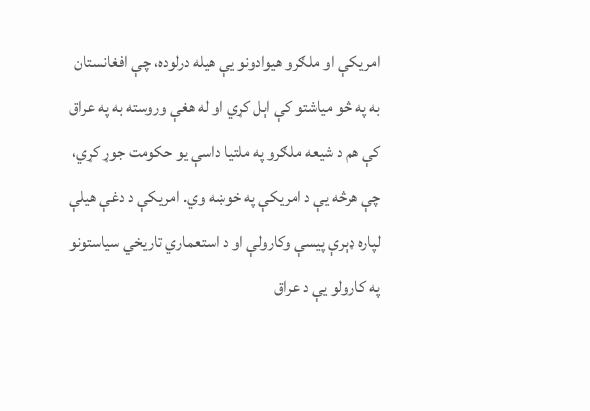امريكې او ملګرو هيوادونو يې هيله درلوده، چې افغانستان به په څو مياشتو كې اېل كړي او له هغې وروسته به په عراق كې هم د شيعه ملګرو په ملتيا داسې يو حكومت جوړ كړي، چې هرڅه يې د امريكې په خوښه وي. امريكې د دغې هيلې لپاره ډېرې پيسې وكارولې او د استعماري تاريخي سياستونو په كارولو يې د عراق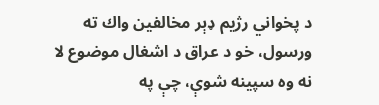د پخواني رژيم ډېر مخالفين واك ته ورسول، خو د عراق د اشغال موضوع لا نه وه سپينه شوې، چې په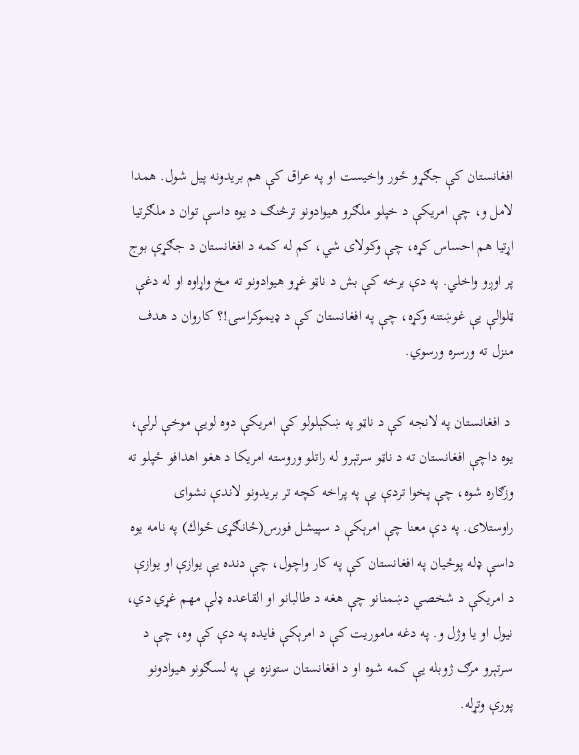افغانستان كې جګړو ځور واخيست او په عراق كې هم بريدونه پيل شول. همدا لامل و، چې امريكې د خپلو ملګرو هيوادونو ترڅنګ د يوه داسې توان د ملګرتيا اړتيا هم احساس كړه، چې وكولاى شي، كم له كمه د افغانستان د جګړې بوج پر اوږو واخلي. په دې برخه كې بش د ناټو غړو هيوادونو ته مخ واړاوه او له دغې ټلوالې يې غوښتنه وكړه، چې په افغانستان كې د ډيموكراسۍ!؟ كاروان د هدف منزل ته ورسره ورسوي.

 د افغانستان په لانجه كې د ناټو په ښكېلولو كې امريكې دوه لويې موخې لرلې، يوه داچې افغانستان ته د ناټو سرتېرو له راتلو وروسته امريكا د هغو اهدافو ځپلو ته وزګاره شوه، چې پخوا تردې يې په پراخه كچه تر بريدونو لاندې نشواى راوستلاى. په دې معنا چې امرېكې د سپيشل فورس(ځانګړى ځواك) په نامه يوه داسې ډله پوځيان په افغانستان كې په كار واچول، چې دنده يې يوازې او يوازې د امريكې د شخصي دښمنانو چې هغه د طالبانو او القاعده ډلې مهم غړي دي، نيول او يا وژل و. په دغه ماموريت كې د امرېكې فايده په دې كې وه، چې د سرتېرو مرګ ژوبله يې كمه شوه او د افغانستان ستونزه يې په لسګونو هيوادونو پورې وتړله.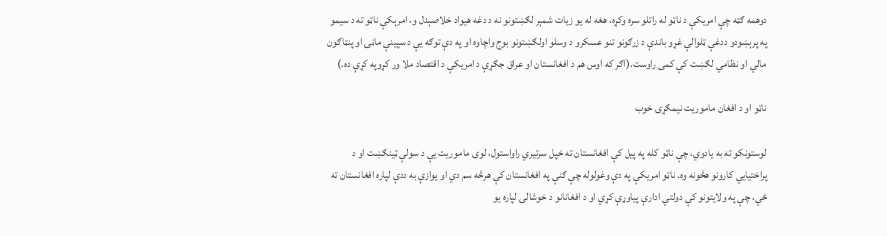دوهمه ګټه چې امريكې د ناټو له راتلو سره وكړه، هغه له يو زيات شمېر لګښتونو نه د دغه هيواد خلاصېدل و، امرېكې ناټو ته د سيمو په پرېښودو ددغې ټلوالې غړو باندې د زرګونو تنو عسكرو د وسلو اولګښتونو بوج واچاوه او په دې توګه يې د سپينې ماڼۍ او پنټاګون مالي او نظامي لګښت كې كمى راوست.(اګر كه اوس هم د افغانستان او عراق جګړې د امريكې د اقتصاد ملا ور كړوپه كړې ده.)

ناټو او د افغان ماموريت نيمګړى خوب

لوستونكو ته به يادوي، چې ناټو كله په پيل كې افغانستان ته خپل سرتيري راواستول، لوى ماموريت يې د سولې ټينګښت او د پراختيايي كارونو هڅونه وه. ناټو امريكې په دې وغولوله چې ګنې په افغانستان كې هرڅه سم دي او يوازې به ددې لپاره افغانستان ته ځي، چې په ولايتونو كې دولتي ادارې پياوړې كړي او د افغانانو د خوشالۍ لپاره يو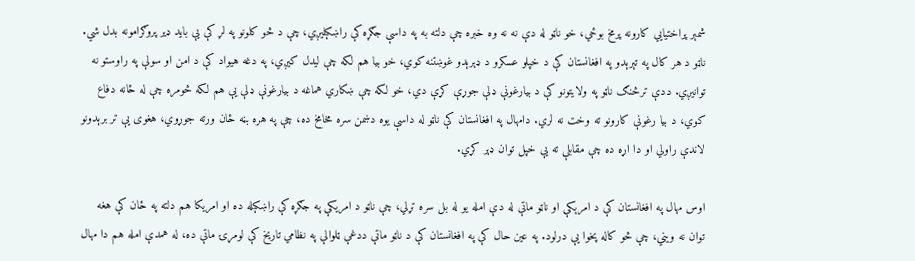شمېر پراختيايي كارونه پرمخ بوځي، خو ناټو له دې نه نه وه خبره چې دلته به په داسې جګړه كې راښكېليږي، چې د څو كلونو په لړ كې يې بايد ډير پروګرامونه بدل شي. ناټو د هر كال په تېرېدو په افغانستان كې د خپلو عسكرو د ډېرېدو غوښتنه كوي، خو بيا هم لكه چې ليدل كيږي، په دغه هيواد كې د امن او سولې په راوستو نه توانيږي. ددې ترڅنګ ناټو په ولايتونو كې د بيارغونې ډلې جوړې كړې دي، خو لكه چې ښكاري هماغه د بيارغونې ډلې يې هم لكه څومره چې له ځانه دفاع كوي، د بيا رغونې كارونو ته وخت نه لري. دامهال په افغانستان كې ناټو له داسې يوه دښمن سره مخامخ ده، چې په هره بڼه ځان ورته جوړوي، هغوى يې تر برېدونو لاندې راولي او دا اړه ده چې مقابلې ته يې خپل توان ډېر كړي.

اوس مهال په افغانستان كې د امرېكې او ناټو ماتې له دې امله يو له بل سره تړلي، چې ناټو د امريكې په جګړه كې راښكېله ده او امريكا هم دلته په ځان كې هغه توان نه ويني، چې څو كاله پخوا يې درلود. په عين حال كې په افغانستان كې د ناټو ماتې ددغې ټلوالې په نظامي تاريخ كې لومړۍ ماتې ده، له همدې امله هم دا مهال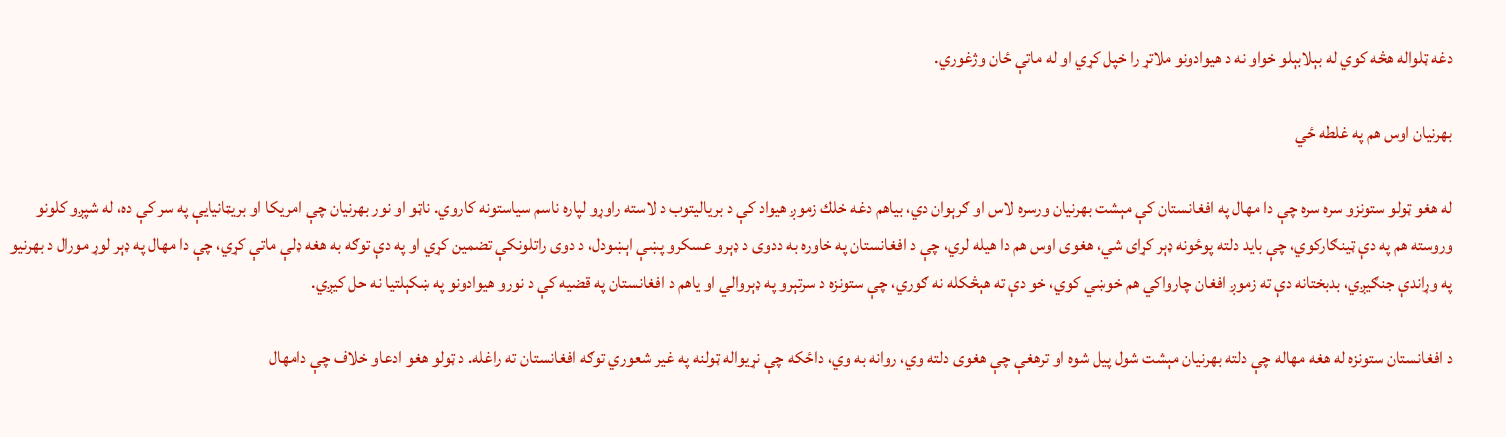دغه ټلواله هڅه كوي له بېلابېلو خواو نه د هيوادونو ملاتړ را خپل كړي او له ماتې ځان وژغوري.

بهرنيان اوس هم په غلطه ځي

له هغو ټولو ستونزو سره سره چې دا مهال په افغانستان كې مېشت بهرنيان ورسره لاس او ګرېوان دي، بياهم دغه خلك زموږ هيواد كې د برياليتوب د لاسته راوړو لپاره ناسم سياستونه كاروي. ناټو او نور بهرنيان چې امريكا او بريټانيايې په سر كې ده، له شپږو كلونو وروسته هم په دې ټينګاركوي، چې بايد دلته پوځونه ډېر كړاى شي، هغوى اوس هم دا هيله لري، چې د افغانستان په خاوره به ددوى د ډېرو عسكرو پښې اېښودل، د دوى راتلونكې تضمين كړي او په دې توګه به هغه ډلې ماتې كړي، چې دا مهال په ډېر لوړ مورال د بهرنيو په وړاندې جنګيږي، بدبختانه دې ته زموږ افغان چارواكي هم خوښي كوي، خو دې ته هېڅكله نه ګوري، چې ستونزه د سرتېرو په ډېروالي او ياهم د افغانستان په قضيه كې د نورو هيوادونو په ښكېلتيا نه حل كيږي.

د افغانستان ستونزه له هغه مهاله چې دلته بهرنيان مېشت شول پيل شوه او ترهغې چې هغوى دلته وي، روانه به وي، داځكه چې نړيواله ټولنه په غير شعوري توګه افغانستان ته راغله. د ټولو هغو ادعاو خلاف چې دامهال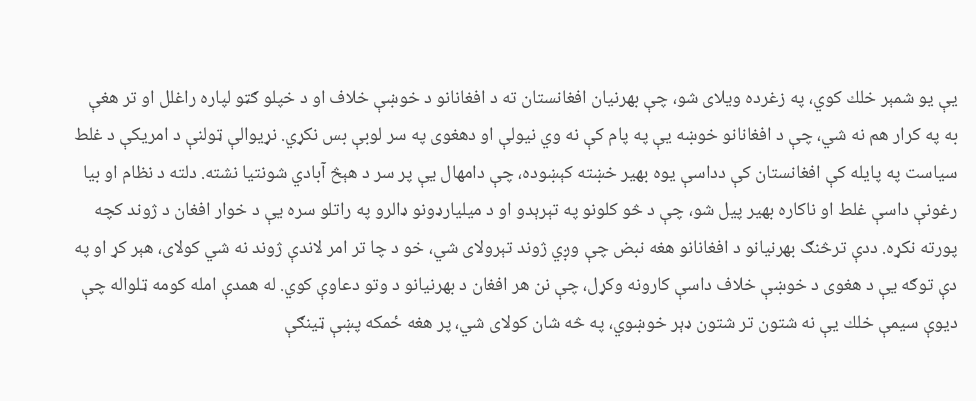يې يو شمېر خلك كوي، په زغرده ويلاى شو، چې بهرنيان افغانستان ته د افغانانو د خوښې خلاف او د خپلو ګټو لپاره راغلل او تر هغې به په كرار هم نه شي، چې د افغانانو خوښه يې په پام كې نه وي نيولې او دهغوى په سر لوبې بس نكړي. نړيوالې ټولنې د امريكې د غلط سياست په پايله كې افغانستان كې دداسې يوه بهير خښته كېښوده، چې دامهال يې پر سر د هېڅ آبادي شونتيا نشته. دلته د نظام او بيا رغونې داسې غلط او ناكاره بهير پيل شو، چې د څو كلونو په تېرېدو او د ميليارډونو ډالرو په راتلو سره يې د خوار افغان د ژوند كچه پورته نكړه. ددې ترڅنګ بهرنيانو د افغانانو هغه نبض چې وږي ژوند تېرولاى شي، خو د چا تر امر لاندې ژوند نه شي كولاى، هېر كړ او په دې توګه يې د هغوى د خوښې خلاف داسې كارونه وكړل، چې نن هر افغان د بهرنيانو د وتو دعاوې كوي. له همدې امله كومه ټلواله چې ديوې سيمې خلك يې نه شتون تر شتون ډېر خوښوي، په څه شان كولاى شي، پر هغه ځمكه پښې ټينګې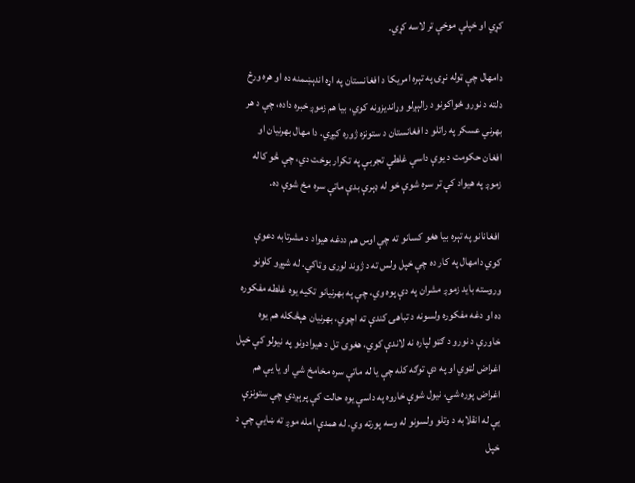كړي او خپلې موخې تر لاسه كړي.

دامهال چې ټوله نړۍ په تېره امريكا د افغانستان په اړه اندېښمنه ده او هره ورځ دلته د نورو ځواكونو د رالېږلو وړانديزونه كوي، بيا هم زموږ خبره داده، چې د هر بهرني عسكر په راتلو د افغانستان د ستونزه ژوره كيږي. دا مهال بهرنيان او افغان حكومت د يوې داسې غلطې تجربې په تكرار بوخت دي، چې څو كاله زموږ په هيواد كې تر سره شوې خو له ډېرې بدې ماتې سره مخ شوې ده.

 افغانانو په تېره بيا هغو كسانو ته چې اوس هم ددغه هيواد د مشرتابه دعوې كوي دامهال په كار ده چې خپل ولس ته د ژوند لورى وټاكي. له شپږو كلونو وروسته بايد زموږ مشران په دې پوه وي، چې په بهرنيانو تكيه يوه غلطه مفكوره ده او دغه مفكوره ولسونه د تباهۍ كندې ته اچوي، بهرنيان هېڅكله هم يوه خاورې د نورو د ګټو لپاره نه لاندې كوي، هغوى تل د هيوادونو په نيولو كې خپل اغراض لټوي او په دې توګه كله چې يا له ماتې سره مخامخ شي او يا يې هم اغراض پوره شي، نيول شوې خاروه په داسې يوه حالت كې پرېږدي چې ستونزې يې له انقلابه د وتلو ولسونو له وسه پورته وي. له همدې امله موږ ته ښايي چې د خپل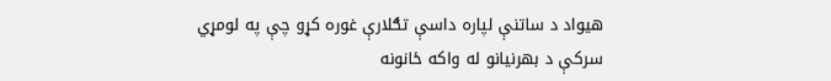هيواد د ساتنې لپاره داسې تګلارې غوره كړو چې په لومړي سركې د بهرنيانو له واكه ځانونه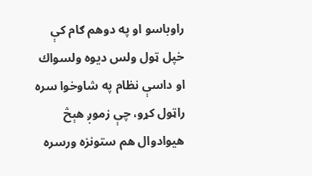راوباسو او په دوهم ګام كې خپل ټول ولس ديوه ولسواك او داسې نظام په شاوخوا سره راټول كړو، چې زموږ هېڅ هيوادوال هم ستونزه ورسره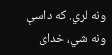ونه لري. كه داسې ونه شي، خداى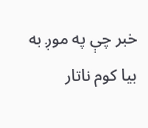خبر چې په موږ به بيا كوم ناتار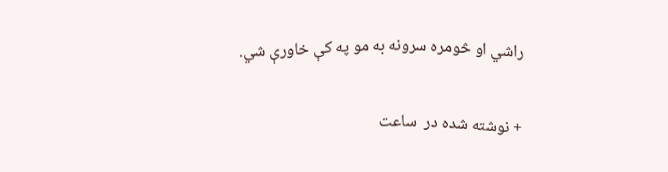راشي او څومره سرونه به مو په كې خاورې شي.

+ نوشته شده در  ساعت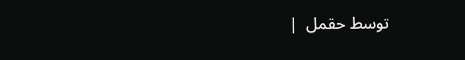توسط حقمل  |